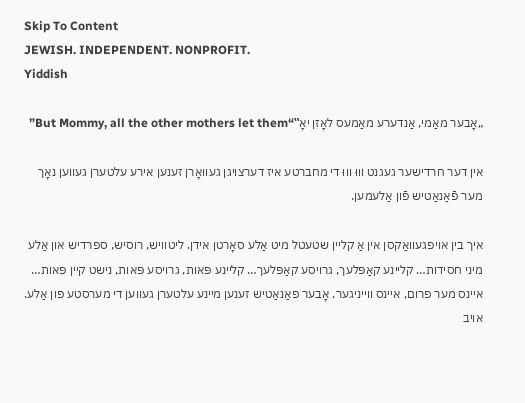Skip To Content
JEWISH. INDEPENDENT. NONPROFIT.
Yiddish

„אָבער מאַמי, אַנדערע מאַמעס לאָזן יאָ‟“But Mommy, all the other mothers let them”

אין דער חרדישער געגנט וווּ וווּ די מחברטע איז דערצויגן געוואָרן זענען אירע עלטערן געווען נאָך מער פֿאַנאַטיש פֿון אַלעמען.

איך בין אויפגעוואַקסן אין אַ קליין שטעטל מיט אַלע סאָרטן אידן. ליטוויש, רוסיש, ספרדיש און אַלע מיני חסידות… קליינע קאַפּלעך, גרויסע קאַפּלעך… קליינע פּאות, גרויסע פּאות, נישט קיין פּאות… איינס מער פרום, איינס ווייניגער. אָבער פאַנאַטיש זענען מיינע עלטערן געווען די מערסטע פון אַלע. אויב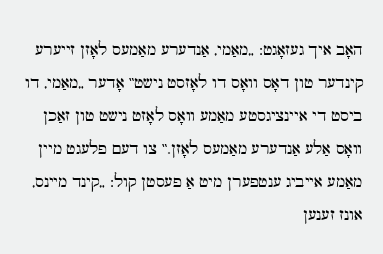האָב איך געזאָגט: „מאַמי, אַנדערע מאַמעס לאָזן זייערע קינדער טון דאָס וואָס דו לאָזסט נישט‟ אָדער „מאַמי, דו ביסט די איינציגסטע מאַמע וואָס לאָזט נישט טון זאַכן וואָס אַלע אַנדערע מאַמעס לאָזן.‟ צו דעם פלעגט מיין מאַמע אייביג ענטפערן מיט אַ פעסטן קול: „קינד מיינס, אונז זענען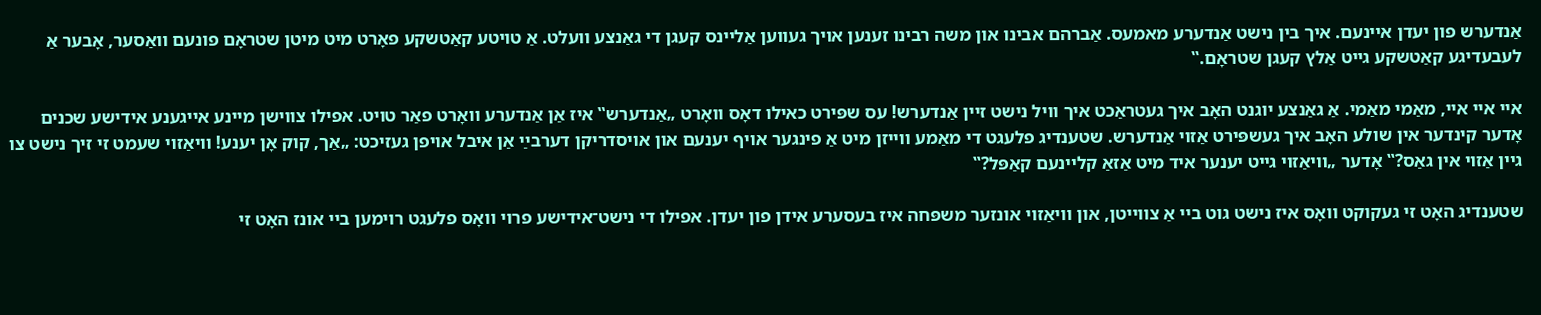אַנדערש פון יעדן איינעם. איך בין נישט אַנדערע מאמעס. אַברהם אבינו און משה רבינו זענען אויך געווען אַליינס קעגן די גאַנצע וועלט. אַ טויטע קאַטשקע פאָרט מיט מיטן שטראָם פונעם וואַסער, אָבער אַ לעבעדיגע קאַטשקע גייט אַלץ קעגן שטראָם.‟

איי איי איי, מאַמי מאַמי. אַ גאַנצע יוגנט האָב איך געטראַכט איך וויל נישט זיין אַנדערש! עס שפּירט כאילו דאָס וואָרט „אַנדערש‟ איז אַן אַנדערע וואָרט פאַר טויט. אפילו צווישן מיינע אייגענע אידישע שכנים אָדער קינדער אין שולע האָב איך געשפּירט אַזוי אַנדערש. שטענדיג פלעגט די מאַמע ווייזן מיט אַ פינגער אויף יענעם און אויסדריקן דערבײַ אַן איבל אויפן געזיכט: „אַך, קוק אָן יענע! וויאַזוי שעמט זי זיך נישט צו גיין אַזוי אין גאַס?‟ אָדער „וויאַזוי גייט יענער איד מיט אַזאַ קליינעם קאַפּל?‟

שטענדיג האָט זי געקוקט וואָס איז נישט גוט ביי אַ צווייטן, און וויאַזוי אונזער משפּחה איז בעסערע אידן פון יעדן. אפילו די נישט־אידישע פרוי וואָס פלעגט רוימען ביי אונז האָט זי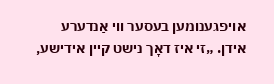אויפגענומען בעסער ווי אַנדערע אידן. „זי איז דאָך נישט קיין אידישע,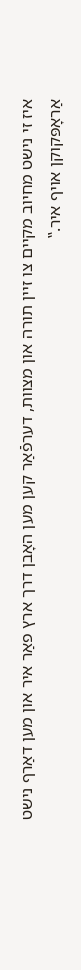איז זי נישט מחיוב מקיים צו זיין תורה און מצוות, דערפֿאַר קען מען האָבן דרך ארץ פאַר איר און מען דאַרף נישט אַראָפּקוקן אויף איר.‟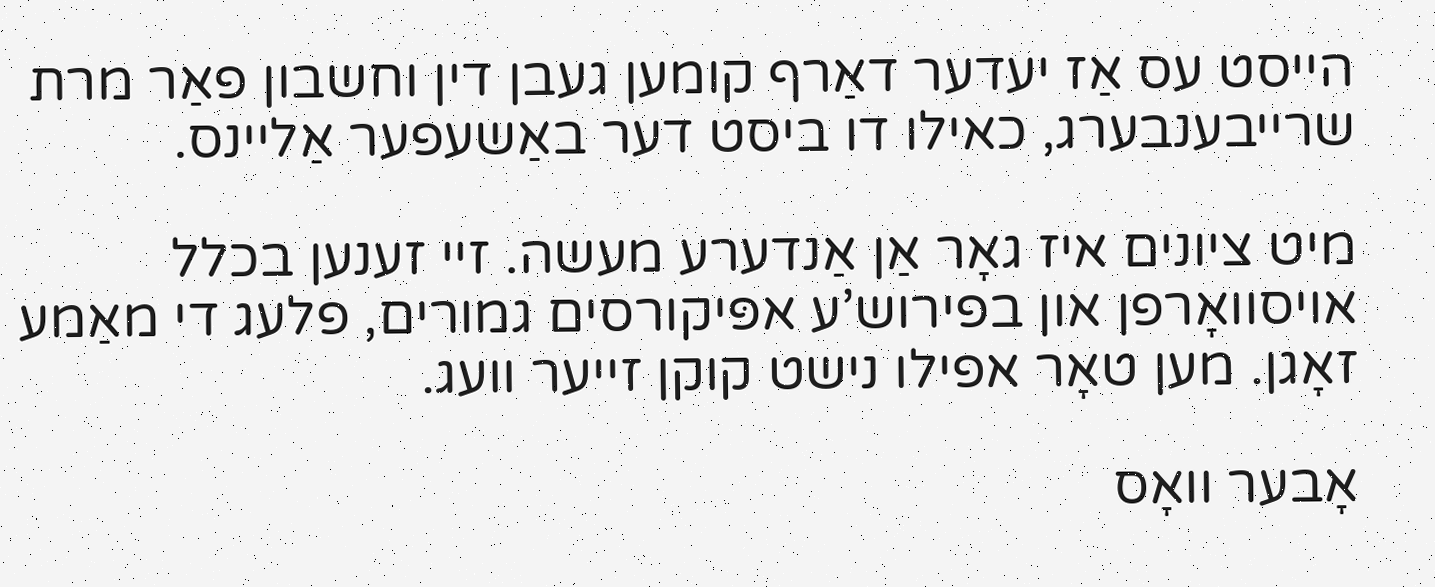הייסט עס אַז יעדער דאַרף קומען געבן דין וחשבון פאַר מרת שרייבענבערג, כאילו דו ביסט דער באַשעפער אַליינס.

מיט ציונים איז גאָר אַן אַנדערע מעשה. זיי זענען בכלל אויסוואָרפן און בפירוש’ע אפּיקורסים גמורים, פלעג די מאַמע זאָגן. מען טאָר אפילו נישט קוקן זייער וועג.

אָבער וואָס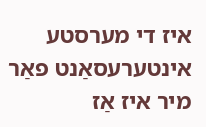איז די מערסטע אינטערעסאַנט פאַר מיר איז אַז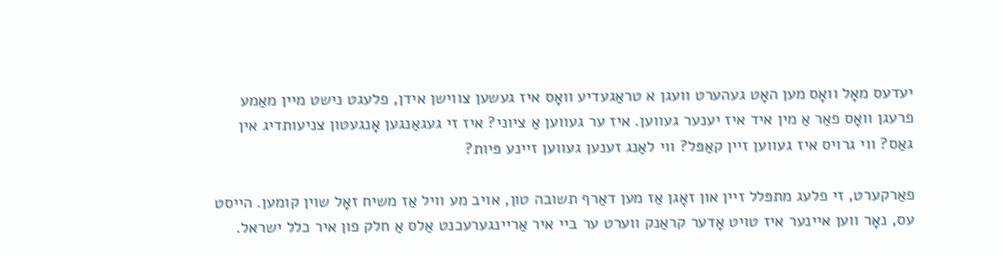יעדעס מאָל וואָס מען האָט געהערט וועגן א טראַגעדיע וואָס איז געשען צווישן אידן, פלעגט נישט מיין מאַמע פרעגן וואָס פאַר אַ מין איד איז יענער געווען. איז ער געווען אַ ציוני? איז זי געגאַנגען אָנגעטון צניעותדיג אין גאַס? ווי גרויס איז געווען זיין קאַפּל? ווי לאַנג זענען געווען זיינע פּיות?

פאַרקערט, זי פלעג מתפּלל זיין און זאָגן אַז מען דאַרף תשובה טון, אויב מע וויל אַז משיח זאָל שוין קומען. הייסט עס, נאָר ווען איינער איז טויט אָדער קראַנק ווערט ער ביי איר אַריינגערעכנט אַלס אַ חלק פון איר כלל ישראל.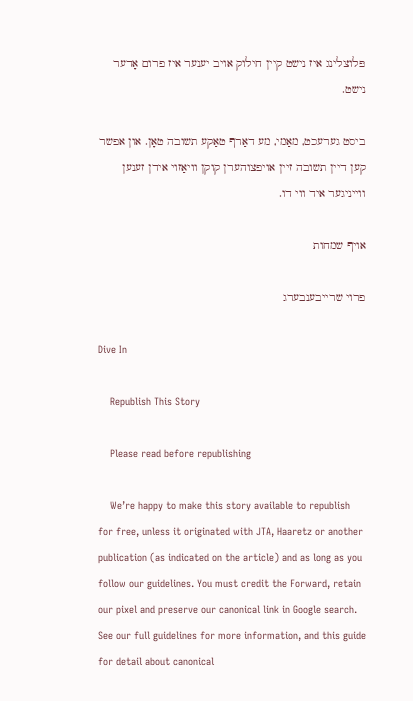פּלוצלינג איז נישט קיין חילוק אויב יענער איז פרום אָדער נישט.

ביסט גערעכט, מאַמי, מע דאַרף טאַקע תשובה טאָן. און אפשר קען דיין תשובה זיין אויפצוהערן קוקן וויאַזוי אידן זענען ווייניגער איד ווי דו.

אויף שמחות

פרוי שרייבענבערג

Dive In

    Republish This Story

    Please read before republishing

    We’re happy to make this story available to republish for free, unless it originated with JTA, Haaretz or another publication (as indicated on the article) and as long as you follow our guidelines. You must credit the Forward, retain our pixel and preserve our canonical link in Google search.  See our full guidelines for more information, and this guide for detail about canonical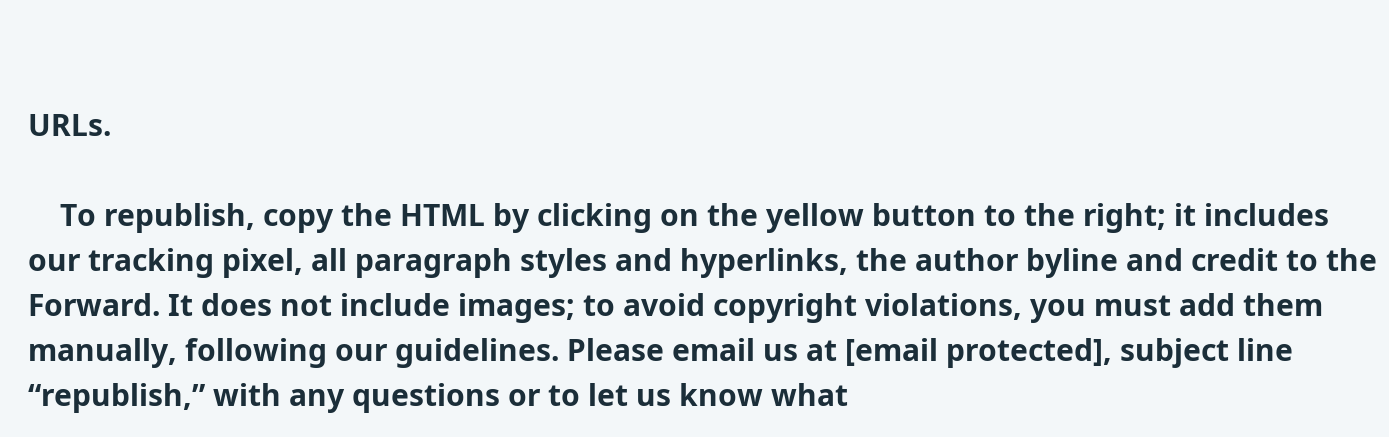URLs.

    To republish, copy the HTML by clicking on the yellow button to the right; it includes our tracking pixel, all paragraph styles and hyperlinks, the author byline and credit to the Forward. It does not include images; to avoid copyright violations, you must add them manually, following our guidelines. Please email us at [email protected], subject line “republish,” with any questions or to let us know what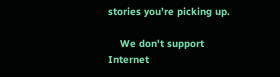stories you’re picking up.

    We don't support Internet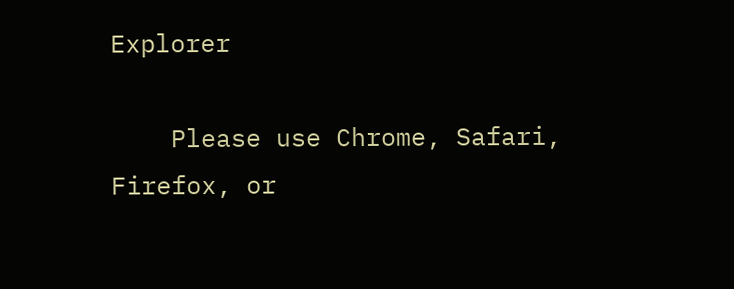Explorer

    Please use Chrome, Safari, Firefox, or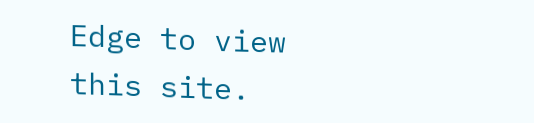Edge to view this site.